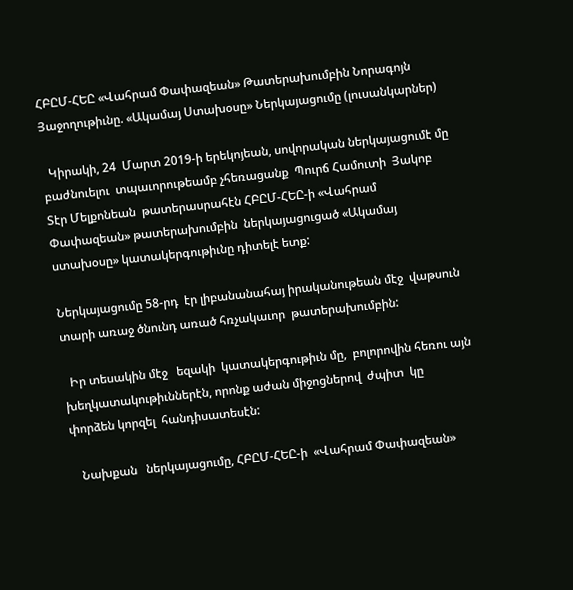ՀԲԸՄ-ՀԵԸ «Վահրամ Փափազեան» Թատերախումբին Նորագոյն Յաջողութիւնը. «Ակամայ Ստախօսը» Ներկայացումը (լուսանկարներ)

  Կիրակի, 24  Մարտ 2019-ի երեկոյեան, սովորական ներկայացումէ մը  բաժնուելու  տպաւորութեամբ չհեռացանք  Պուրճ Համուտի  Յակոբ Տէր Մելքոնեան  թատերասրահէն ՀԲԸՄ-ՀԵԸ-ի «Վահրամ Փափազեան» թատերախումբին  ներկայացուցած «Ակամայ ստախօսը» կատակերգութիւնը դիտելէ ետք:

Ներկայացումը 58-րդ  էր լիբանանահայ իրականութեան մէջ  վաթսուն տարի առաջ ծնունդ առած հռչակաւոր  թատերախումբին:

  Իր տեսակին մէջ   եզակի  կատակերգութիւն մը,  բոլորովին հեռու այն  խեղկատակութիւններէն, որոնք աժան միջոցներով  ժպիտ  կը  փորձեն կորզել  հանդիսատեսէն:

   Նախքան   ներկայացումը, ՀԲԸՄ-ՀԵԸ-ի  «Վահրամ Փափազեան»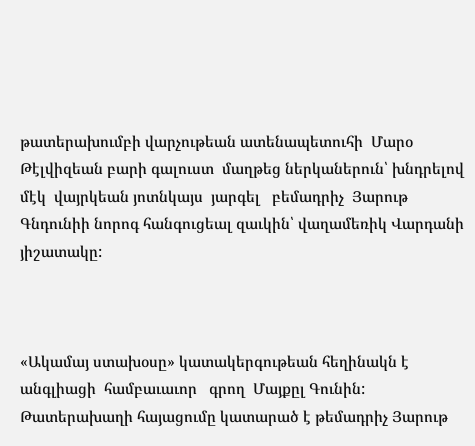թատերախումբի վարչութեան ատենապետուհի  Մարօ Թէլվիզեան բարի գալուստ  մաղթեց ներկաներուն՝ խնդրելով  մէկ  վայրկեան յոտնկայս  յարգել   բեմադրիչ  Յարութ Գնդունիի նորոգ հանգուցեալ զաւկին՝ վաղամեռիկ Վարդանի յիշատակը:



«Ակամայ ստախօսը» կատակերգութեան հեղինակն է  անգլիացի  համբաւաւոր   գրող  Մայքըլ Գունին: Թատերախաղի հայացումը կատարած է թեմադրիչ Յարութ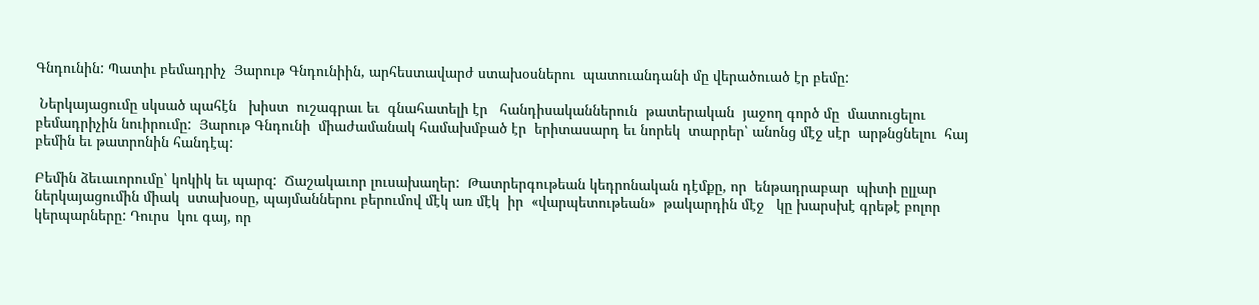Գնդունին: Պատիւ բեմադրիչ  Յարութ Գնդունիին, արհեստավարժ ստախօսներու  պատուանդանի մը վերածուած էր բեմը:

 Ներկայացումը սկսած պահէն   խիստ  ուշագրաւ եւ  գնահատելի էր   հանդիսականներուն  թատերական  յաջող գործ մը  մատուցելու բեմադրիչին նուիրումը:  Յարութ Գնդունի  միաժամանակ համախմբած էր  երիտասարդ եւ նորեկ  տարրեր՝ անոնց մէջ սէր  արթնցնելու  հայ բեմին եւ թատրոնին հանդէպ:

Բեմին ձեւաւորումը՝ կոկիկ եւ պարզ:  Ճաշակաւոր լուսախաղեր:  Թատրերգութեան կեդրոնական դէմքը, որ  ենթադրաբար  պիտի ըլլար  ներկայացումին միակ  ստախօսը, պայմաններու բերումով մէկ առ մէկ  իր  «վարպետութեան»  թակարդին մէջ   կը խարսխէ գրեթէ բոլոր կերպարները: Դուրս  կու գայ, որ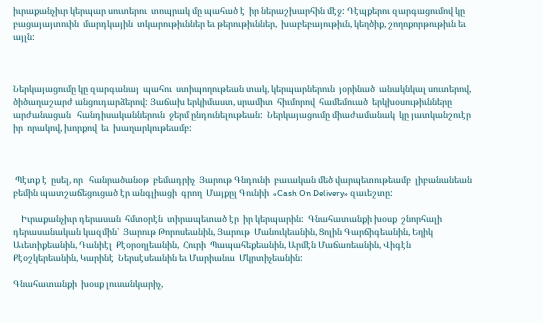իւրաքանչիւր կերպար սուտերու  տոպրակ մը պահած է  իր ներաշխարհին մէջ: Դէպքերու զարգացումով կը բացայայտուին  մարդկային  տկարութիւններ եւ թերութիւններ,  խաբեբայութիւն, կեղծիք, շողոքորթութիւն եւ այլն:



Ներկայացումը կը զարգանայ  պահու  ստիպողութեան տակ, կերպարներուն  յօրինած  անակնկալ սուտերով, ծիծաղաշարժ անցուդարձերով: Յաճախ երկիմաստ, սրամիտ  հիւմորով  համեմուած  երկխօսութիւնները  արժանացան   հանդիսականներուն  ջերմ ընդունելութեան:  Ներկայացումը միաժամանակ  կը յատկանշուէր իր  որակով, խորքով  եւ  խաղարկութեամբ:



 Պէտք է  ըսել, որ   հանրածանօթ  բեմադրիչ  Յարութ Գնդունի  բաւական մեծ վարպետութեամբ  լիբանանեան  բեմին պատշաճեցուցած էր անգլիացի  գրող  Մայքըլ Գունիի  «Cash On Delivery» զաւեշտը:

    Իւրաքանչիւր դերասան  հմտօրէն  տիրապետած էր  իր կերպարին:  Գնահատանքի խօսք  շնորհալի դերասանական կազմին՝  Յարութ Թորոսեանին, Յարութ  Մանուկեանին, Ցոլին Գարճիգեանին, Եղիկ Աւետիքեանին, Դանիէլ  Քէօրօղլեանին,  Հուրի  Պապահեքեանին, Արմէն Մաճառեանին, Վիգէն  Քէօշկերեանին, Կարինէ  Ներսէսեանին եւ Մարիանա  Մկրտիչեանին:

Գնահատանքի  խօսք լուսանկարիչ,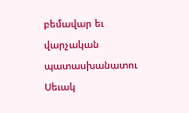բեմավար եւ վարչական պատասխանատու  Սեւակ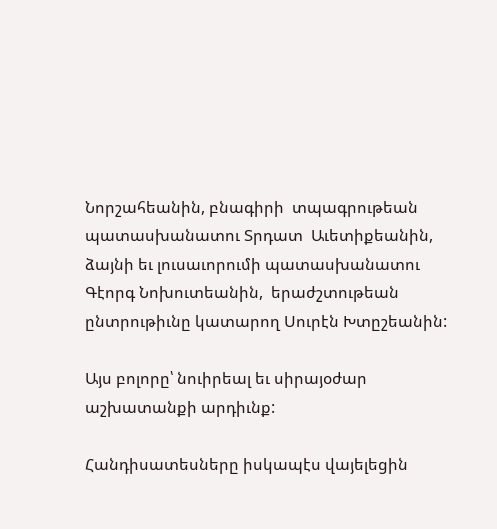Նորշահեանին, բնագիրի  տպագրութեան պատասխանատու Տրդատ  Աւետիքեանին, ձայնի եւ լուսաւորումի պատասխանատու Գէորգ Նոխուտեանին,  երաժշտութեան ընտրութիւնը կատարող Սուրէն Խտըշեանին:

Այս բոլորը՝ նուիրեալ եւ սիրայօժար աշխատանքի արդիւնք:

Հանդիսատեսները իսկապէս վայելեցին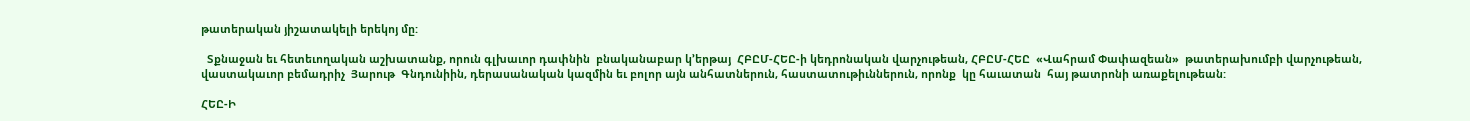թատերական յիշատակելի երեկոյ մը:

  Տքնաջան եւ հետեւողական աշխատանք, որուն գլխաւոր դափնին  բնականաբար կ’երթայ  ՀԲԸՄ-ՀԵԸ-ի կեդրոնական վարչութեան, ՀԲԸՄ-ՀԵԸ  «Վահրամ Փափազեան»  թատերախումբի վարչութեան, վաստակաւոր բեմադրիչ  Յարութ  Գնդունիին, դերասանական կազմին եւ բոլոր այն անհատներուն, հաստատութիւններուն, որոնք  կը հաւատան  հայ թատրոնի առաքելութեան:

ՀԵԸ-Ի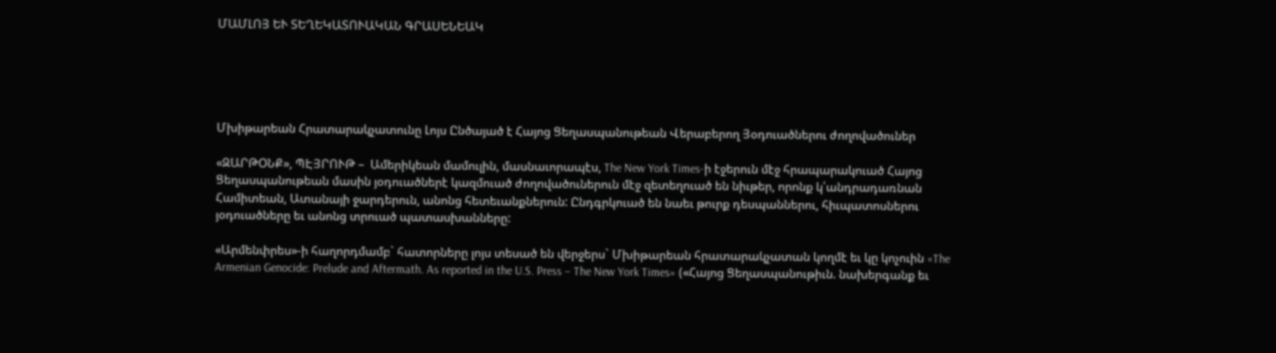ՄԱՄԼՈՅ ԵՒ ՏԵՂԵԿԱՏՈՒԱԿԱՆ ԳՐԱՍԵՆԵԱԿ





Մխիթարեան Հրատարակչատունը Լոյս Ընծայած է Հայոց Ցեղասպանութեան Վերաբերող Յօդուածներու ժողովածուներ

«ԶԱՐԹՕՆՔ», ՊԷՅՐՈՒԹ –  Ամերիկեան մամուլին, մասնաւորապէս, The New York Times-ի էջերուն մէջ հրապարակուած Հայոց Ցեղասպանութեան մասին յօդուածներէ կազմուած ժողովածուներուն մէջ զետեղուած են նիւթեր, որոնք կ՛անդրադառնան Համիտեան, Ատանայի ջարդերուն, անոնց հետեւանքներուն: Ընդգրկուած են նաեւ թուրք դեսպաններու, հիւպատոսներու յօդուածները եւ անոնց տրուած պատասխանները:

«Արմենփրես»-ի հաղորդմամբ` հատորները լոյս տեսած են վերջերս` Մխիթարեան հրատարակչատան կողմէ եւ կը կոչուին «The Armenian Genocide: Prelude and Aftermath. As reported in the U.S. Press – The New York Times» («Հայոց Ցեղասպանութիւն. նախերգանք եւ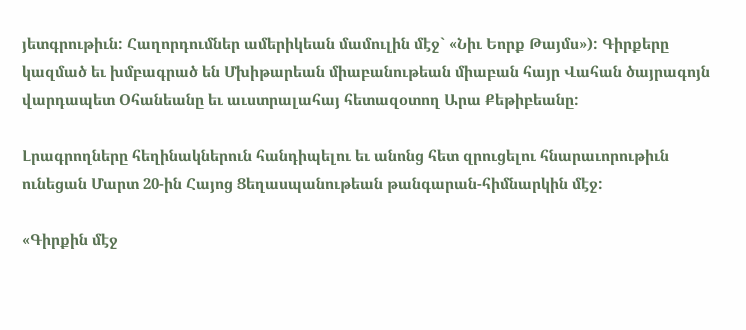յետգրութիւն: Հաղորդումներ ամերիկեան մամուլին մէջ` «Նիւ Եորք Թայմս»): Գիրքերը կազմած եւ խմբագրած են Մխիթարեան միաբանութեան միաբան հայր Վահան ծայրագոյն վարդապետ Օհանեանը եւ աւստրալահայ հետազօտող Արա Քեթիբեանը:

Լրագրողները հեղինակներուն հանդիպելու եւ անոնց հետ զրուցելու հնարաւորութիւն ունեցան Մարտ 20-ին Հայոց Ցեղասպանութեան թանգարան-հիմնարկին մէջ:

«Գիրքին մէջ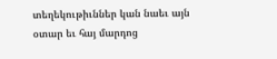տեղեկութիւններ կան նաեւ այն  օտար եւ հայ մարդոց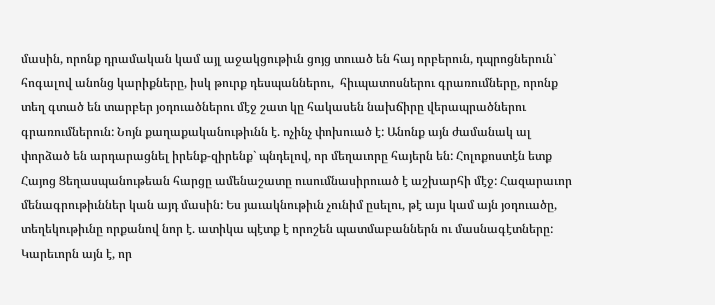մասին, որոնք դրամական կամ այլ աջակցութիւն ցոյց տուած են հայ որբերուն, դպրոցներուն` հոգալով անոնց կարիքները, իսկ թուրք դեսպաններու,  հիւպատոսներու գրառումները, որոնք տեղ գտած են տարբեր յօդուածներու մէջ շատ կը հակասեն նախճիրը վերապրածներու  գրառումներուն: Նոյն քաղաքականութիւնն է. ոչինչ փոխուած է: Անոնք այն ժամանակ ալ փորձած են արդարացնել իրենք-զիրենք` պնդելով, որ մեղաւորը հայերն են: Հոլոքոստէն ետք Հայոց Ցեղասպանութեան հարցը ամենաշատը ուսումնասիրուած է աշխարհի մէջ: Հազարաւոր մենագրութիւններ կան այդ մասին: Ես յաւակնութիւն չունիմ ըսելու, թէ այս կամ այն յօդուածը, տեղեկութիւնը որքանով նոր է. ատիկա պէտք է որոշեն պատմաբաններն ու մասնագէտները: Կարեւորն այն է, որ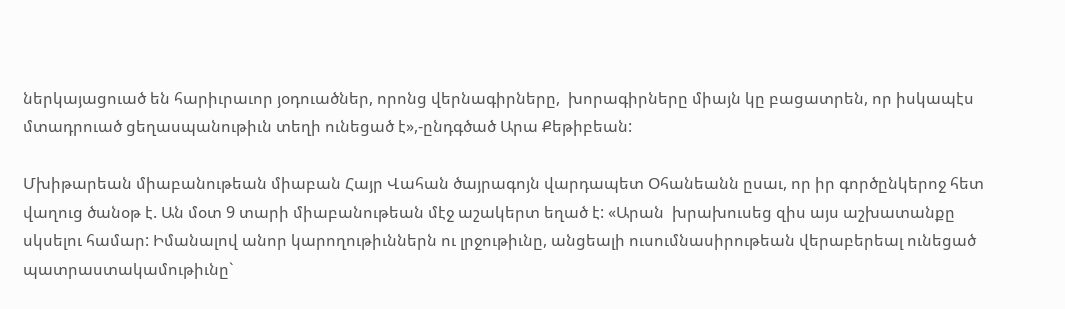ներկայացուած են հարիւրաւոր յօդուածներ, որոնց վերնագիրները,  խորագիրները միայն կը բացատրեն, որ իսկապէս մտադրուած ցեղասպանութիւն տեղի ունեցած է»,-ընդգծած Արա Քեթիբեան:

Մխիթարեան միաբանութեան միաբան Հայր Վահան ծայրագոյն վարդապետ Օհանեանն ըսաւ, որ իր գործընկերոջ հետ վաղուց ծանօթ է. Ան մօտ 9 տարի միաբանութեան մէջ աշակերտ եղած է: «Արան  խրախուսեց զիս այս աշխատանքը սկսելու համար: Իմանալով անոր կարողութիւններն ու լրջութիւնը, անցեալի ուսումնասիրութեան վերաբերեալ ունեցած  պատրաստակամութիւնը`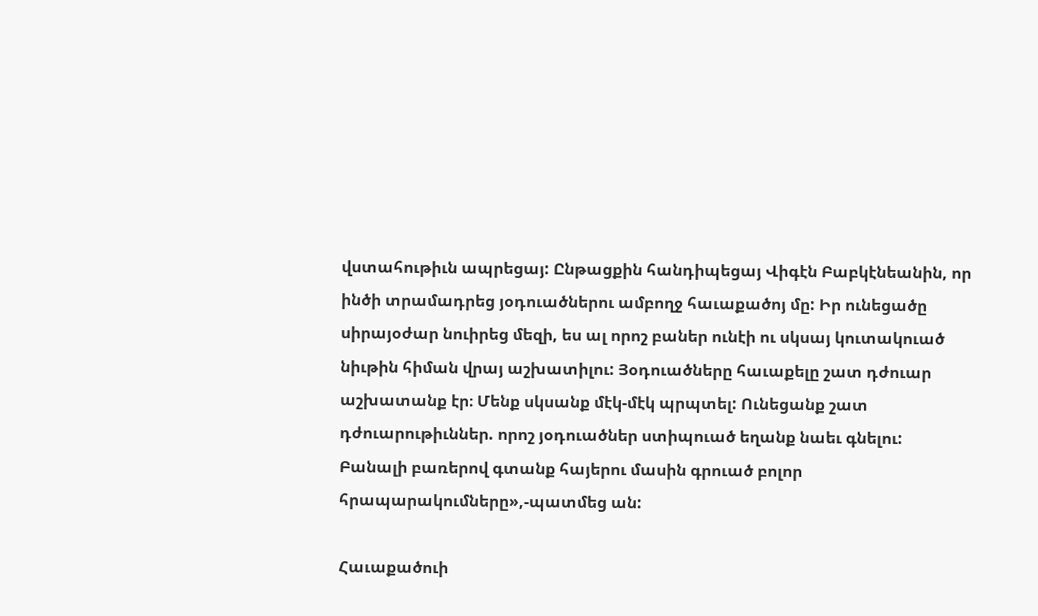վստահութիւն ապրեցայ: Ընթացքին հանդիպեցայ Վիգէն Բաբկէնեանին, որ ինծի տրամադրեց յօդուածներու ամբողջ հաւաքածոյ մը: Իր ունեցածը  սիրայօժար նուիրեց մեզի, ես ալ որոշ բաներ ունէի ու սկսայ կուտակուած նիւթին հիման վրայ աշխատիլու: Յօդուածները հաւաքելը շատ դժուար աշխատանք էր։ Մենք սկսանք մէկ-մէկ պրպտել: Ունեցանք շատ դժուարութիւններ. որոշ յօդուածներ ստիպուած եղանք նաեւ գնելու: Բանալի բառերով գտանք հայերու մասին գրուած բոլոր հրապարակումները»,-պատմեց ան:

Հաւաքածուի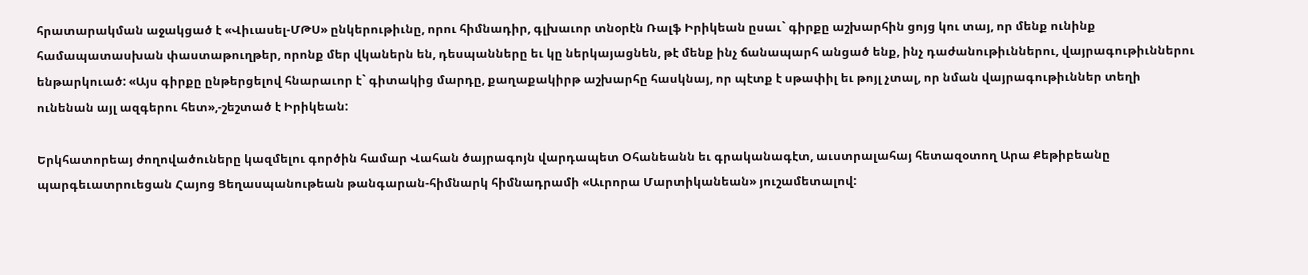հրատարակման աջակցած է «Վիւասել-ՄԹՍ» ընկերութիւնը, որու հիմնադիր, գլխաւոր տնօրէն Ռալֆ Իրիկեան ըսաւ` գիրքը աշխարհին ցոյց կու տայ, որ մենք ունինք համապատասխան փաստաթուղթեր, որոնք մեր վկաներն են, դեսպանները եւ կը ներկայացնեն, թէ մենք ինչ ճանապարհ անցած ենք, ինչ դաժանութիւններու, վայրագութիւններու ենթարկուած: «Այս գիրքը ընթերցելով հնարաւոր է` գիտակից մարդը, քաղաքակիրթ աշխարհը հասկնայ, որ պէտք է սթափիլ եւ թոյլ չտալ, որ նման վայրագութիւններ տեղի ունենան այլ ազգերու հետ»,-շեշտած է Իրիկեան:

Երկհատորեայ ժողովածուները կազմելու գործին համար Վահան ծայրագոյն վարդապետ Օհանեանն եւ գրականագէտ, աւստրալահայ հետազօտող Արա Քեթիբեանը պարգեւատրուեցան Հայոց Ցեղասպանութեան թանգարան-հիմնարկ հիմնադրամի «Աւրորա Մարտիկանեան» յուշամետալով: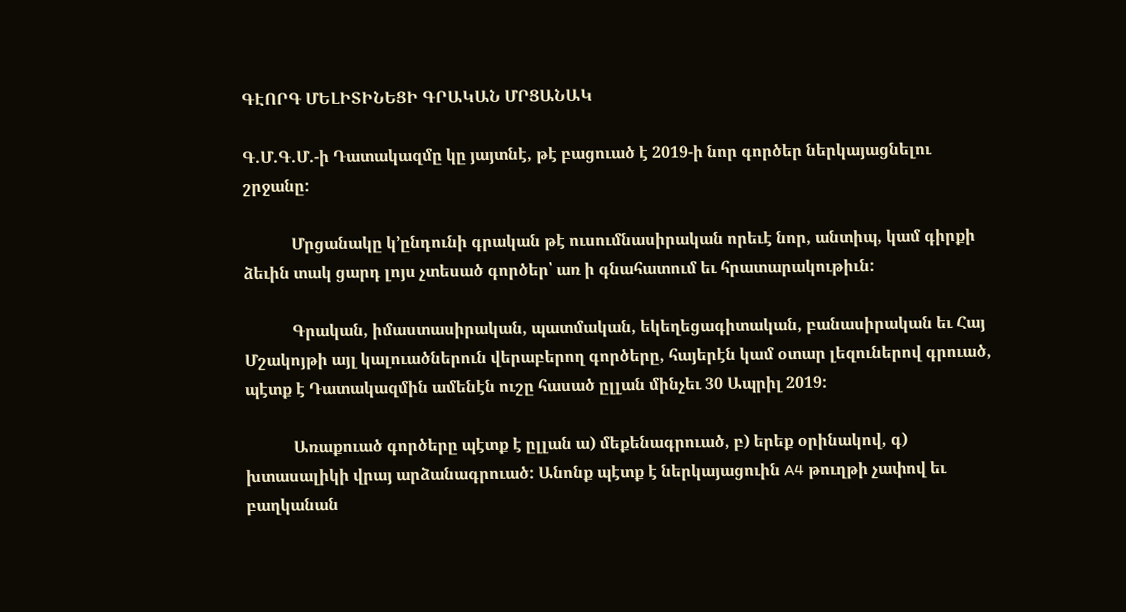ԳԷՈՐԳ ՄԵԼԻՏԻՆԵՑԻ ԳՐԱԿԱՆ ՄՐՑԱՆԱԿ

Գ.Մ.Գ.Մ.-ի Դատակազմը կը յայտնէ, թէ բացուած է 2019-ի նոր գործեր ներկայացնելու շրջանը:

            Մրցանակը կ՚ընդունի գրական թէ ուսումնասիրական որեւէ նոր, անտիպ, կամ գիրքի ձեւին տակ ցարդ լոյս չտեսած գործեր՝ առ ի գնահատում եւ հրատարակութիւն:

            Գրական, իմաստասիրական, պատմական, եկեղեցագիտական, բանասիրական եւ Հայ Մշակոյթի այլ կալուածներուն վերաբերող գործերը, հայերէն կամ օտար լեզուներով գրուած, պէտք է Դատակազմին ամենէն ուշը հասած ըլլան մինչեւ 30 Ապրիլ 2019:

            Առաքուած գործերը պէտք է ըլլան ա) մեքենագրուած, բ) երեք օրինակով, գ) խտասալիկի վրայ արձանագրուած: Անոնք պէտք է ներկայացուին A4 թուղթի չափով եւ բաղկանան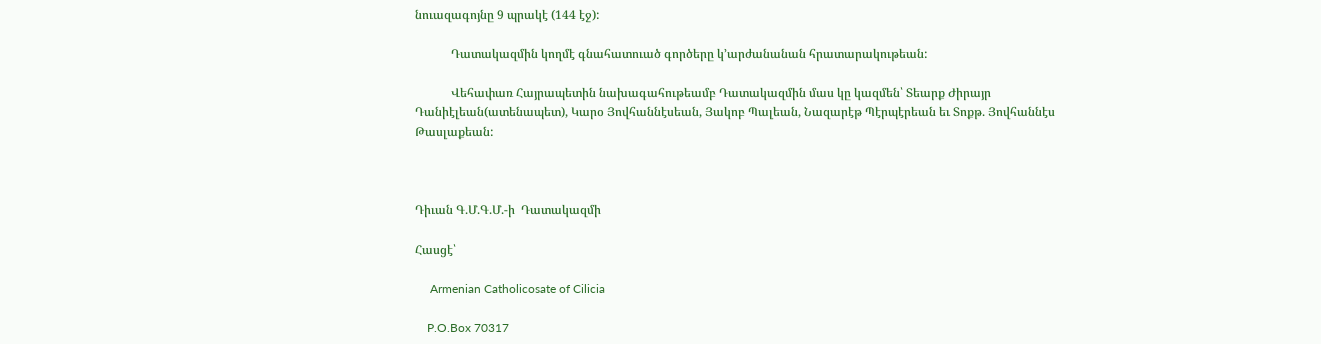նուազագոյնը 9 պրակէ (144 էջ):

            Դատակազմին կողմէ գնահատուած գործերը կ՚արժանանան հրատարակութեան:

            Վեհափառ Հայրապետին նախագահութեամբ Դատակազմին մաս կը կազմեն՝ Տեարք Ժիրայր Դանիէլեան(ատենապետ), Կարօ Յովհաննէսեան, Յակոբ Պալեան, Նազարէթ Պէրպէրեան եւ Տոքթ. Յովհաննէս Թասլաքեան:



Դիւան Գ.Մ.Գ.Մ.-ի  Դատակազմի

Հասցէ՝

     Armenian Catholicosate of Cilicia

    P.O.Box 70317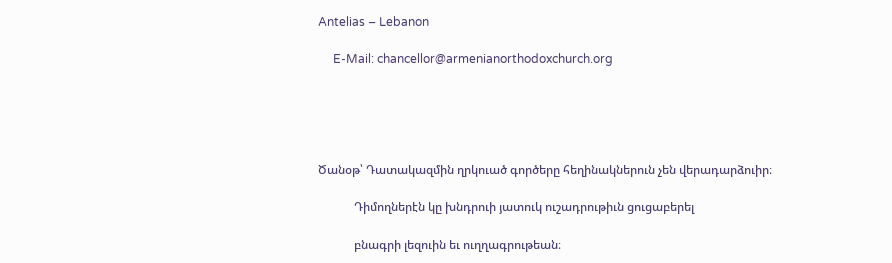Antelias – Lebanon

     E-Mail: chancellor@armenianorthodoxchurch.org





Ծանօթ՝ Դատակազմին ղրկուած գործերը հեղինակներուն չեն վերադարձուիր։

            Դիմողներէն կը խնդրուի յատուկ ուշադրութիւն ցուցաբերել

            բնագրի լեզուին եւ ուղղագրութեան։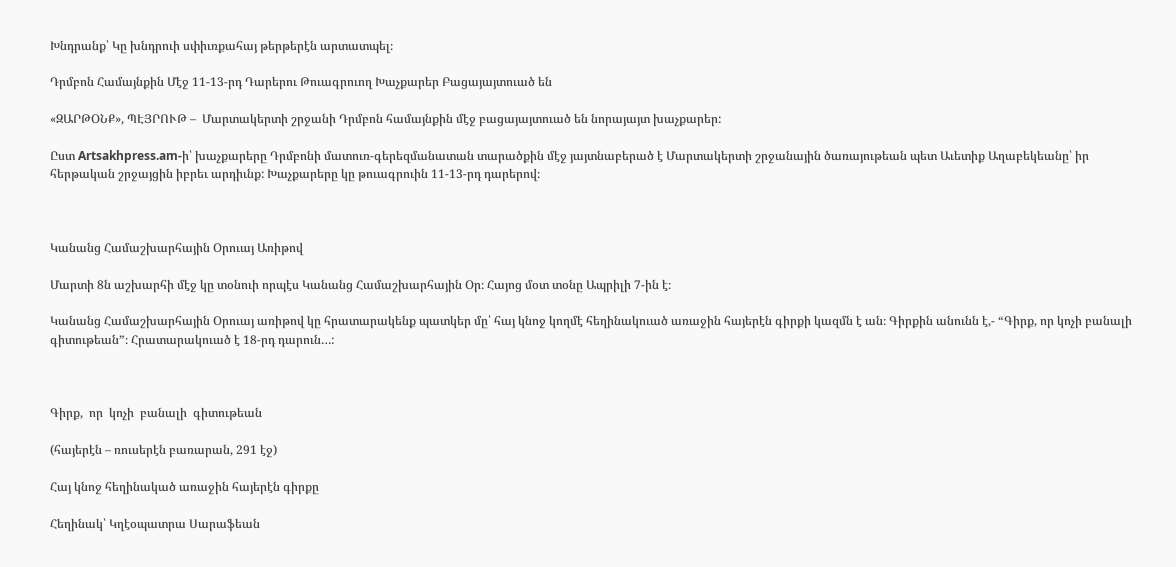Խնդրանք՝ Կը խնդրուի սփիւռքահայ թերթերէն արտատպել։

Դրմբոն Համայնքին Մէջ 11-13-րդ Դարերու Թուագրուող Խաչքարեր Բացայայտուած են

«ԶԱՐԹՕՆՔ», ՊԷՅՐՈՒԹ –  Մարտակերտի շրջանի Դրմբոն համայնքին մէջ բացայայտուած են նորայայտ խաչքարեր:

Ըստ Artsakhpress.am-ի՝ խաչքարերը Դրմբոնի մատուռ-գերեզմանատան տարածքին մէջ յայտնաբերած է Մարտակերտի շրջանային ծառայութեան պետ Աւետիք Աղաբեկեանը՝ իր հերթական շրջայցին իբրեւ արդիւնք: Խաչքարերը կը թուագրուին 11-13-րդ դարերով։



Կանանց Համաշխարհային Օրուայ Առիթով

Մարտի 8ն աշխարհի մէջ կը տօնուի որպէս Կանանց Համաշխարհային Օր։ Հայոց մօտ տօնը Ապրիլի 7-ին է։

Կանանց Համաշխարհային Օրուայ առիթով կը հրատարակենք պատկեր մը՝ հայ կնոջ կողմէ հեղինակուած առաջին հայերէն գիրքի կազմն է ան։ Գիրքին անունն է,- “Գիրք, որ կոչի բանալի գիտութեան”։ Հրատարակուած է 18-րդ դարուն…:



Գիրք,  որ  կոչի  բանալի  գիտութեան

(հայերէն – ռուսերէն բառարան, 291 էջ)

Հայ կնոջ հեղինակած առաջին հայերէն գիրքը

Հեղինակ՝ Կղէօպատրա Սարաֆեան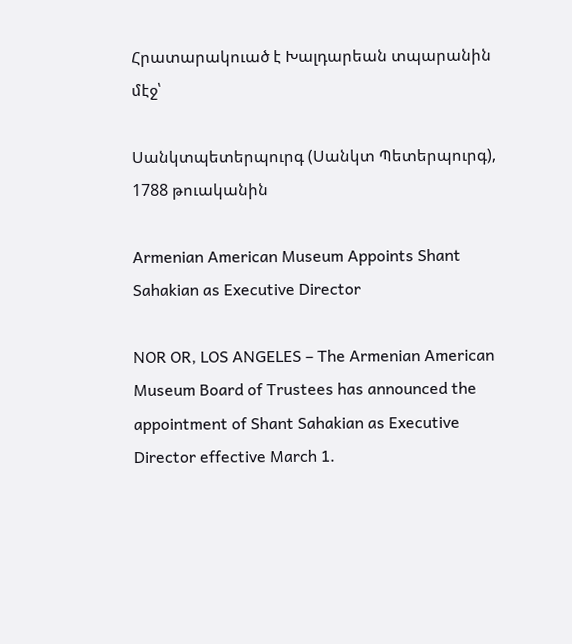Հրատարակուած է Խալդարեան տպարանին մէջ՝

Սանկտպետերպուրգ (Սանկտ Պետերպուրգ), 1788 թուականին

Armenian American Museum Appoints Shant Sahakian as Executive Director

NOR OR, LOS ANGELES – The Armenian American Museum Board of Trustees has announced the appointment of Shant Sahakian as Executive Director effective March 1.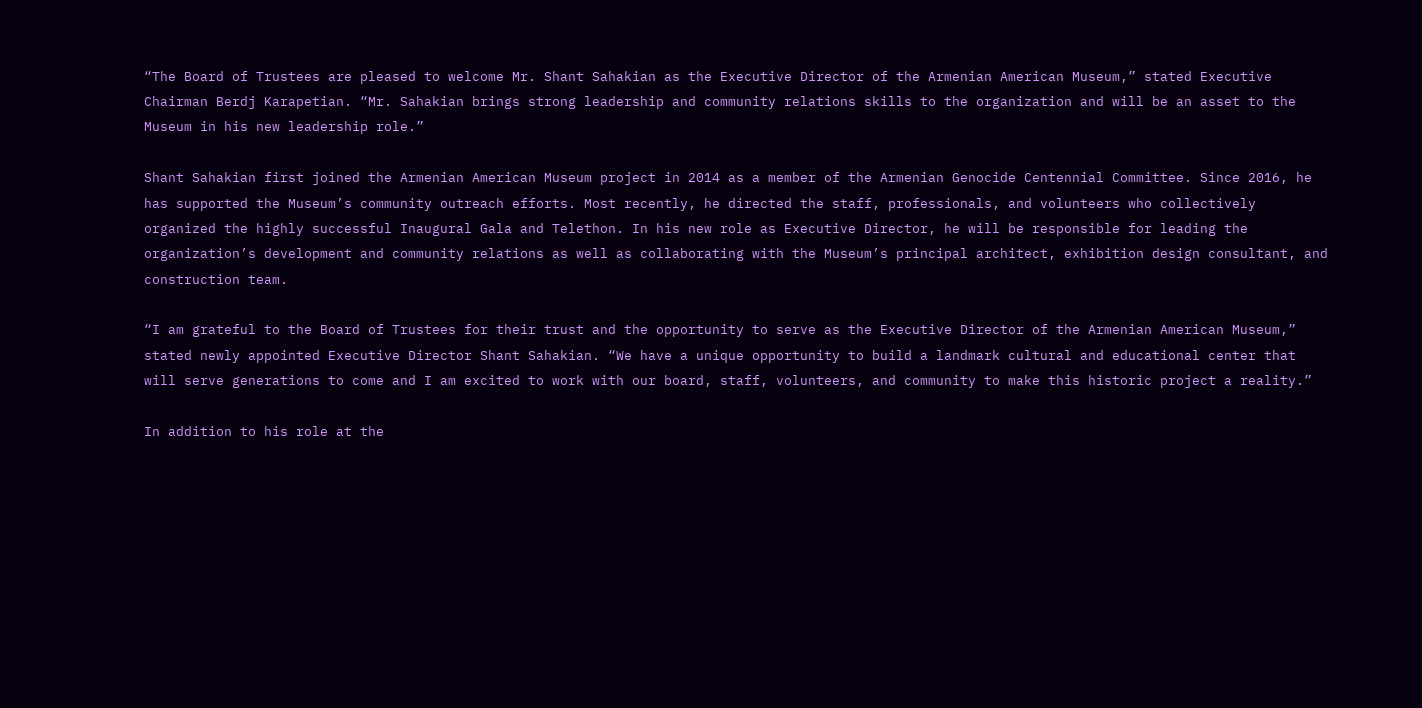“The Board of Trustees are pleased to welcome Mr. Shant Sahakian as the Executive Director of the Armenian American Museum,” stated Executive Chairman Berdj Karapetian. “Mr. Sahakian brings strong leadership and community relations skills to the organization and will be an asset to the Museum in his new leadership role.”

Shant Sahakian first joined the Armenian American Museum project in 2014 as a member of the Armenian Genocide Centennial Committee. Since 2016, he has supported the Museum’s community outreach efforts. Most recently, he directed the staff, professionals, and volunteers who collectively organized the highly successful Inaugural Gala and Telethon. In his new role as Executive Director, he will be responsible for leading the organization’s development and community relations as well as collaborating with the Museum’s principal architect, exhibition design consultant, and construction team.

“I am grateful to the Board of Trustees for their trust and the opportunity to serve as the Executive Director of the Armenian American Museum,” stated newly appointed Executive Director Shant Sahakian. “We have a unique opportunity to build a landmark cultural and educational center that will serve generations to come and I am excited to work with our board, staff, volunteers, and community to make this historic project a reality.”

In addition to his role at the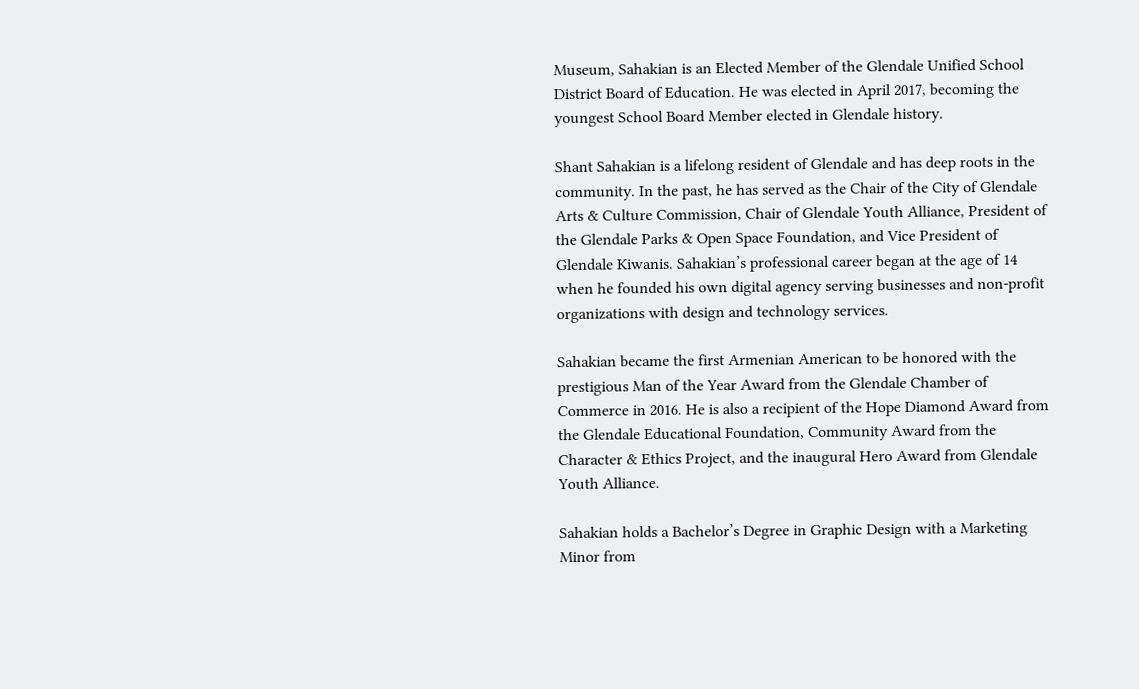Museum, Sahakian is an Elected Member of the Glendale Unified School District Board of Education. He was elected in April 2017, becoming the youngest School Board Member elected in Glendale history.

Shant Sahakian is a lifelong resident of Glendale and has deep roots in the community. In the past, he has served as the Chair of the City of Glendale Arts & Culture Commission, Chair of Glendale Youth Alliance, President of the Glendale Parks & Open Space Foundation, and Vice President of Glendale Kiwanis. Sahakian’s professional career began at the age of 14 when he founded his own digital agency serving businesses and non-profit organizations with design and technology services.

Sahakian became the first Armenian American to be honored with the prestigious Man of the Year Award from the Glendale Chamber of Commerce in 2016. He is also a recipient of the Hope Diamond Award from the Glendale Educational Foundation, Community Award from the Character & Ethics Project, and the inaugural Hero Award from Glendale Youth Alliance.

Sahakian holds a Bachelor’s Degree in Graphic Design with a Marketing Minor from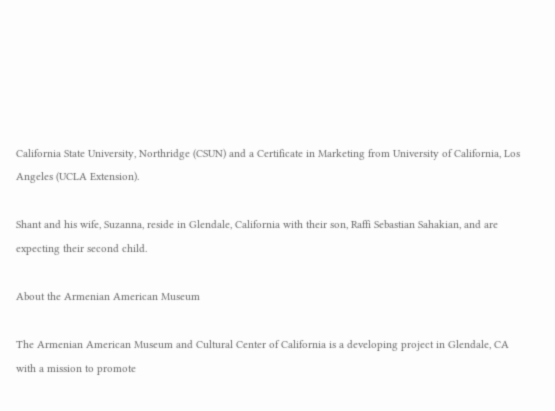California State University, Northridge (CSUN) and a Certificate in Marketing from University of California, Los Angeles (UCLA Extension).

Shant and his wife, Suzanna, reside in Glendale, California with their son, Raffi Sebastian Sahakian, and are expecting their second child.

About the Armenian American Museum

The Armenian American Museum and Cultural Center of California is a developing project in Glendale, CA with a mission to promote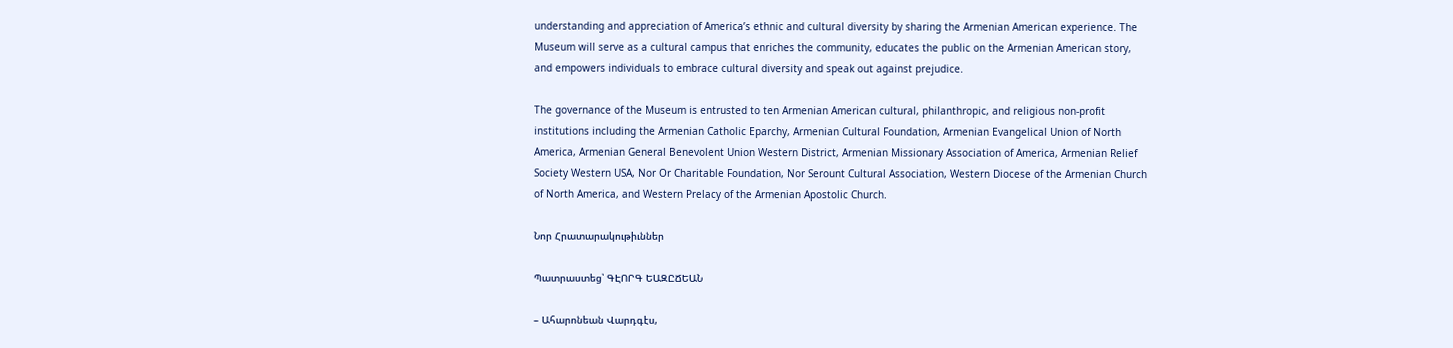understanding and appreciation of America’s ethnic and cultural diversity by sharing the Armenian American experience. The Museum will serve as a cultural campus that enriches the community, educates the public on the Armenian American story, and empowers individuals to embrace cultural diversity and speak out against prejudice.

The governance of the Museum is entrusted to ten Armenian American cultural, philanthropic, and religious non-profit institutions including the Armenian Catholic Eparchy, Armenian Cultural Foundation, Armenian Evangelical Union of North America, Armenian General Benevolent Union Western District, Armenian Missionary Association of America, Armenian Relief Society Western USA, Nor Or Charitable Foundation, Nor Serount Cultural Association, Western Diocese of the Armenian Church of North America, and Western Prelacy of the Armenian Apostolic Church.

Նոր Հրատարակութիւններ

Պատրաստեց՝ ԳԷՈՐԳ ԵԱԶԸՃԵԱՆ

– Ահարոնեան Վարդգէս,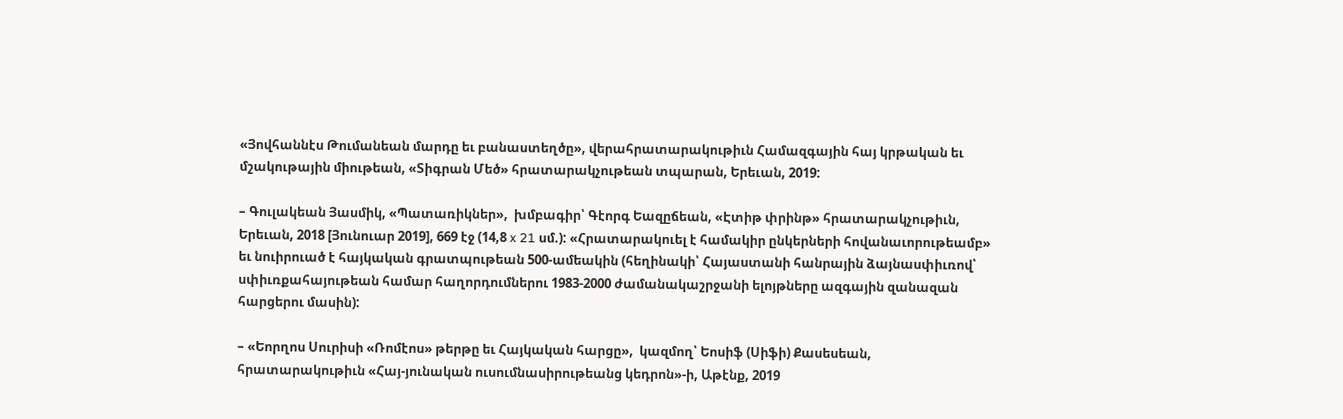«Յովհաննէս Թումանեան մարդը եւ բանաստեղծը», վերահրատարակութիւն Համազգային հայ կրթական եւ մշակութային միութեան, «Տիգրան Մեծ» հրատարակչութեան տպարան, Երեւան, 2019:

– Գուլակեան Յասմիկ, «Պատառիկներ»,  խմբագիր՝ Գէորգ Եազըճեան, «Էտիթ փրինթ» հրատարակչութիւն, Երեւան, 2018 [Յունուար 2019], 669 էջ (14,8 x 21 սմ.): «Հրատարակուել է համակիր ընկերների հովանաւորութեամբ» եւ նուիրուած է հայկական գրատպութեան 500-ամեակին (հեղինակի՝ Հայաստանի հանրային ձայնասփիւռով՝ սփիւռքահայութեան համար հաղորդումներու 1983-2000 ժամանակաշրջանի ելոյթները ազգային զանազան հարցերու մասին):

– «Եորղոս Սուրիսի «Ռոմէոս» թերթը եւ Հայկական հարցը»,  կազմող՝ Եոսիֆ (Սիֆի) Քասեսեան, հրատարակութիւն «Հայ-յունական ուսումնասիրութեանց կեդրոն»-ի, Աթէնք, 2019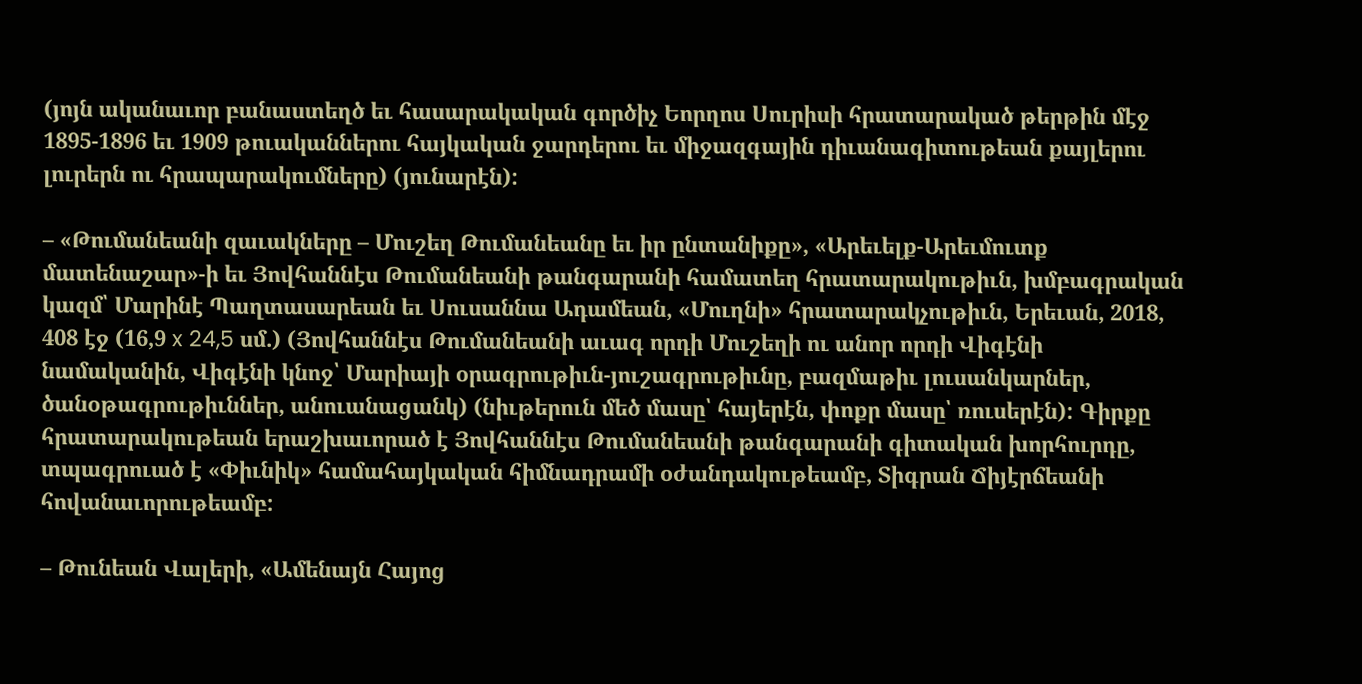(յոյն ականաւոր բանաստեղծ եւ հասարակական գործիչ Եորղոս Սուրիսի հրատարակած թերթին մէջ 1895-1896 եւ 1909 թուականներու հայկական ջարդերու եւ միջազգային դիւանագիտութեան քայլերու լուրերն ու հրապարակումները) (յունարէն):

– «Թումանեանի զաւակները – Մուշեղ Թումանեանը եւ իր ընտանիքը», «Արեւելք-Արեւմուտք մատենաշար»-ի եւ Յովհաննէս Թումանեանի թանգարանի համատեղ հրատարակութիւն, խմբագրական կազմ՝ Մարինէ Պաղտասարեան եւ Սուսաննա Ադամեան, «Մուղնի» հրատարակչութիւն, Երեւան, 2018, 408 էջ (16,9 x 24,5 սմ.) (Յովհաննէս Թումանեանի աւագ որդի Մուշեղի ու անոր որդի Վիգէնի նամականին, Վիգէնի կնոջ՝ Մարիայի օրագրութիւն-յուշագրութիւնը, բազմաթիւ լուսանկարներ, ծանօթագրութիւններ, անուանացանկ) (նիւթերուն մեծ մասը՝ հայերէն, փոքր մասը՝ ռուսերէն): Գիրքը հրատարակութեան երաշխաւորած է Յովհաննէս Թումանեանի թանգարանի գիտական խորհուրդը, տպագրուած է «Փիւնիկ» համահայկական հիմնադրամի օժանդակութեամբ, Տիգրան Ճիյէրճեանի հովանաւորութեամբ:

– Թունեան Վալերի, «Ամենայն Հայոց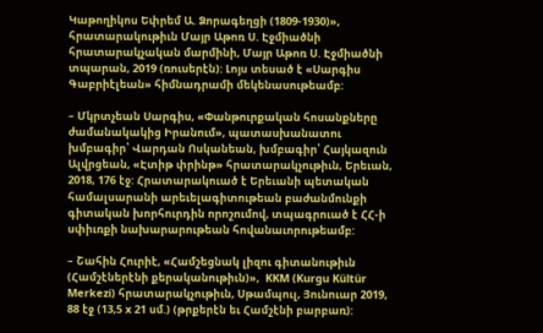Կաթողիկոս Եփրեմ Ա. Ձորագեղցի (1809-1930)», հրատարակութիւն Մայր Աթոռ Ս. Էջմիածնի հրատարակչական մարմինի, Մայր Աթոռ Ս. Էջմիածնի տպարան, 2019 (ռուսերէն): Լոյս տեսած է «Սարգիս Գաբրիէլեան» հիմնադրամի մեկենասութեամբ:

– Մկրտչեան Սարգիս, «Փանթուրքական հոսանքները ժամանակակից Իրանում», պատասխանատու խմբագիր՝ Վարդան Ոսկանեան, խմբագիր՝ Հայկազուն Ալվրցեան, «Էտիթ փրինթ» հրատարակչութիւն, Երեւան, 2018, 176 էջ: Հրատարակուած է Երեւանի պետական համալսարանի արեւելագիտութեան բաժանմունքի գիտական խորհուրդին որոշումով, տպագրուած է ՀՀ-ի սփիւռքի նախարարութեան հովանաւորութեամբ:

– Շահին Հուրիէ, «Համշեցնակ լիզու գիտանութիւն (Համշէներէնի քերականութիւն)»,  KKM (Kurgu Kültür Merkezi) հրատարակչութիւն, Սթամպուլ, Յունուար 2019, 88 էջ (13,5 x 21 սմ.) (թրքերէն եւ Համշէնի բարբառ):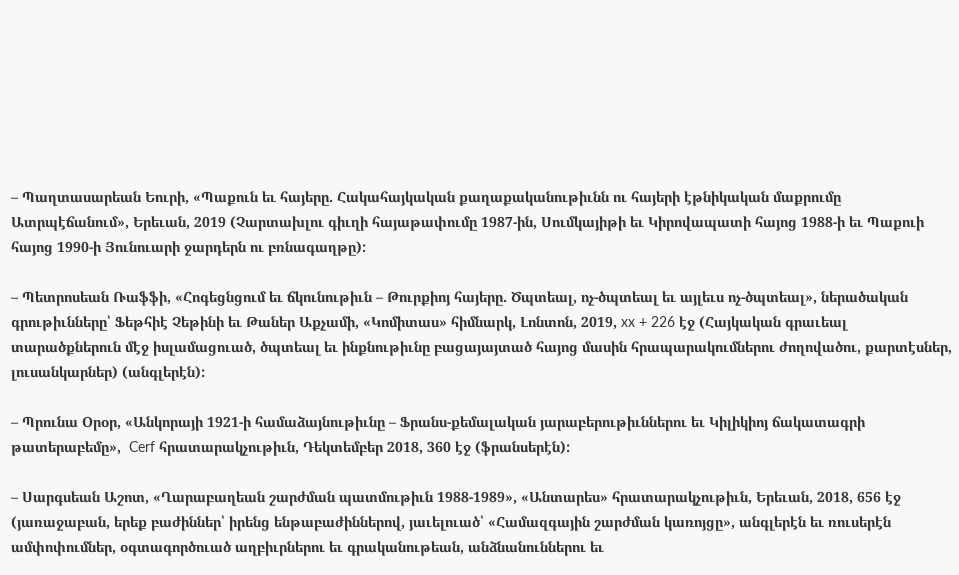– Պաղտասարեան Եուրի, «Պաքուն եւ հայերը. Հակահայկական քաղաքականութիւնն ու հայերի էթնիկական մաքրումը Ատրպէճանում», Երեւան, 2019 (Չարտախլու գիւղի հայաթափումը 1987-ին, Սումկայիթի եւ Կիրովապատի հայոց 1988-ի եւ Պաքուի հայոց 1990-ի Յունուարի ջարդերն ու բռնագաղթը):

– Պետրոսեան Ռաֆֆի, «Հոգեցնցում եւ ճկունութիւն – Թուրքիոյ հայերը. Ծպտեալ, ոչ-ծպտեալ եւ այլեւս ոչ-ծպտեալ», ներածական գրութիւնները՝ Ֆեթհիէ Չեթինի եւ Թաներ Աքչամի, «Կոմիտաս» հիմնարկ, Լոնտոն, 2019, xx + 226 էջ (Հայկական գրաւեալ տարածքներուն մէջ իսլամացուած, ծպտեալ եւ ինքնութիւնը բացայայտած հայոց մասին հրապարակումներու ժողովածու, քարտէսներ, լուսանկարներ) (անգլերէն):

– Պրունա Օրօր, «Անկորայի 1921-ի համաձայնութիւնը – Ֆրանս-քեմալական յարաբերութիւններու եւ Կիլիկիոյ ճակատագրի թատերաբեմը»,  Cerf հրատարակչութիւն, Դեկտեմբեր 2018, 360 էջ (ֆրանսերէն):

– Սարգսեան Աշոտ, «Ղարաբաղեան շարժման պատմութիւն 1988-1989», «Անտարես» հրատարակչութիւն, Երեւան, 2018, 656 էջ (յառաջաբան, երեք բաժիններ՝ իրենց ենթաբաժիններով, յաւելուած՝ «Համազգային շարժման կառոյցը», անգլերէն եւ ռուսերէն ամփոփումներ, օգտագործուած աղբիւրներու եւ գրականութեան, անձնանուններու եւ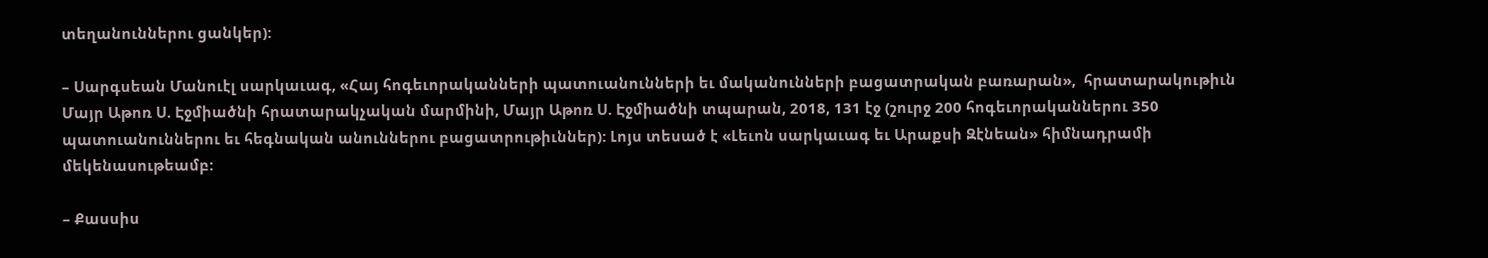տեղանուններու ցանկեր):

– Սարգսեան Մանուէլ սարկաւագ, «Հայ հոգեւորականների պատուանունների եւ մականունների բացատրական բառարան»,  հրատարակութիւն Մայր Աթոռ Ս. Էջմիածնի հրատարակչական մարմինի, Մայր Աթոռ Ս. Էջմիածնի տպարան, 2018, 131 էջ (շուրջ 200 հոգեւորականներու 350 պատուանուններու եւ հեգնական անուններու բացատրութիւններ): Լոյս տեսած է «Լեւոն սարկաւագ եւ Արաքսի Զէնեան» հիմնադրամի մեկենասութեամբ:

– Քասսիս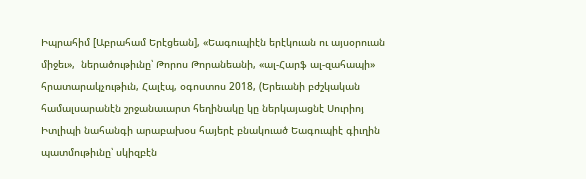Իպրահիմ [Աբրահամ Երէցեան], «Եագուպիէն երէկուան ու այսօրուան միջեւ»,  ներածութիւնը՝ Թորոս Թորանեանի, «ալ-Հարֆ ալ-զահապի» հրատարակչութիւն, Հալէպ, օգոստոս 2018, (Երեւանի բժշկական համալսարանէն շրջանաւարտ հեղինակը կը ներկայացնէ Սուրիոյ Իտլիպի նահանգի արաբախօս հայերէ բնակուած Եագուպիէ գիւղին պատմութիւնը՝ սկիզբէն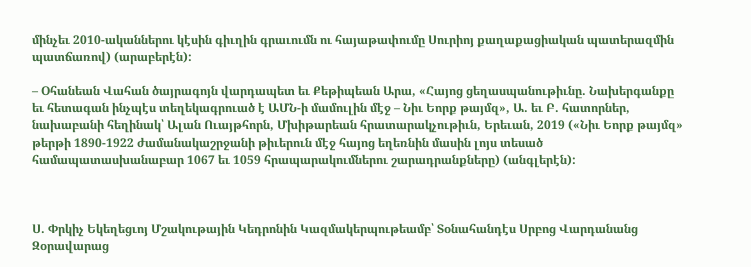մինչեւ 2010-ականներու կէսին գիւղին գրաւումն ու հայաթափումը Սուրիոյ քաղաքացիական պատերազմին պատճառով) (արաբերէն):

– Օհանեան Վահան ծայրագոյն վարդապետ եւ Քեթիպեան Արա, «Հայոց ցեղասպանութիւնը. Նախերգանքը եւ հետագան ինչպէս տեղեկագրուած է ԱՄՆ-ի մամուլին մէջ – Նիւ Եորք թայմզ», Ա. եւ Բ. հատորներ, նախաբանի հեղինակ՝ Ալան Ուայթհորն, Մխիթարեան հրատարակչութիւն, Երեւան, 2019 («Նիւ Եորք թայմզ» թերթի 1890-1922 ժամանակաշրջանի թիւերուն մէջ հայոց եղեռնին մասին լոյս տեսած համապատասխանաբար 1067 եւ 1059 հրապարակումներու շարադրանքները) (անգլերէն):



Ս. Փրկիչ Եկեղեցւոյ Մշակութային Կեդրոնին Կազմակերպութեամբ՝ Տօնահանդէս Սրբոց Վարդանանց Զօրավարաց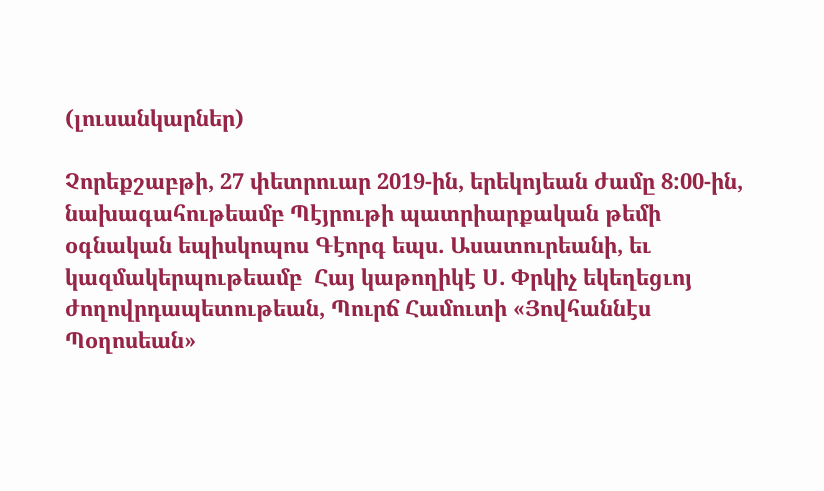(լուսանկարներ)

Չորեքշաբթի, 27 փետրուար 2019-ին, երեկոյեան ժամը 8:00-ին, նախագահութեամբ Պէյրութի պատրիարքական թեմի օգնական եպիսկոպոս Գէորգ եպս. Ասատուրեանի, եւ կազմակերպութեամբ  Հայ կաթողիկէ Ս. Փրկիչ եկեղեցւոյ ժողովրդապետութեան, Պուրճ Համուտի «Յովհաննէս Պօղոսեան»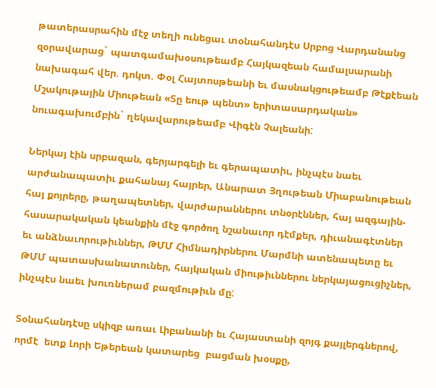թատերասրահին մէջ տեղի ունեցաւ տօնահանդէս Սրբոց Վարդանանց զօրավարաց` պատգամախօսութեամբ Հայկազեան համալսարանի նախագահ վեր. դոկտ. Փօլ Հայտոսթեանի եւ մասնակցութեամբ Թէքէեան  Մշակութային Միութեան «Տը եութ պենտ» երիտասարդական» նուագախումբին` ղեկավարութեամբ Վիգէն Չալեանի:

Ներկայ էին սրբազան, գերյարգելի եւ գերապատիւ, ինչպէս նաեւ արժանապատիւ քահանայ հայրեր, Անարատ Յղութեան Միաբանութեան հայ քոյրերը, թաղապետներ, վարժարաններու տնօրէններ, հայ ազգային-հասարակական կեանքին մէջ գործող նշանաւոր դէմքեր, դիւանագէտներ եւ անձնաւորութիւններ, ԹՄՄ Հիմնադիրներու Մարմնի ատենապետը եւ ԹՄՄ պատասխանատուներ, հայկական միութիւններու ներկայացուցիչներ, ինչպէս նաեւ խուռներամ բազմութիւն մը:

Տօնահանդէսը սկիզբ առաւ Լիբանանի եւ Հայաստանի զոյգ քայլերգներով, որմէ  ետք Լորի Եթերեան կատարեց  բացման խօսքը,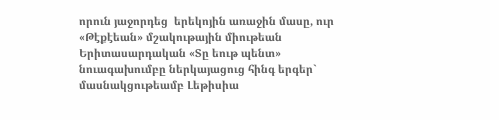որուն յաջորդեց  երեկոյին առաջին մասը, ուր «Թէքէեան» մշակութային միութեան Երիտասարդական «Տը եութ պենտ» նուագախումբը ներկայացուց հինգ երգեր` մասնակցութեամբ Լեթիսիա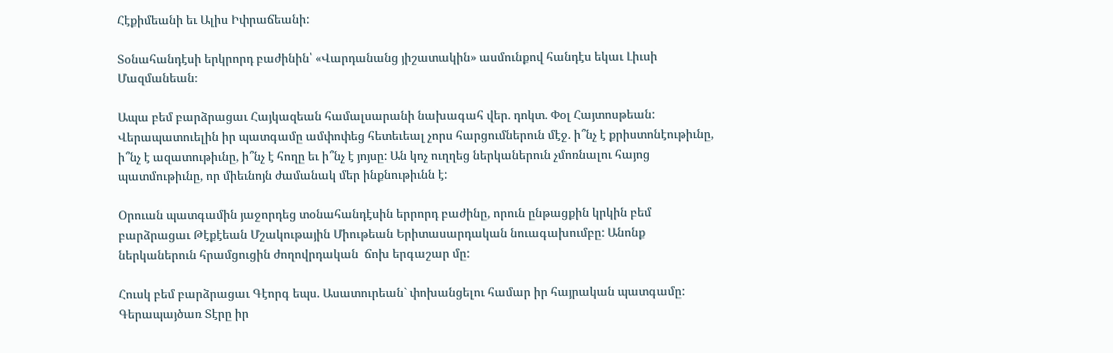Հէքիմեանի եւ Ալիս Իփրաճեանի:

Տօնահանդէսի երկրորդ բաժինին՝ «Վարդանանց յիշատակին» ասմունքով հանդէս եկաւ Լիւսի Մազմանեան։

Ապա բեմ բարձրացաւ Հայկազեան համալսարանի նախագահ վեր. դոկտ. Փօլ Հայտոսթեան: Վերապատուելին իր պատգամը ամփոփեց հետեւեալ չորս հարցումներուն մէջ. ի՞նչ է քրիստոնէութիւնը, ի՞նչ է ազատութիւնը, ի՞նչ է հողը եւ ի՞նչ է յոյսը: Ան կոչ ուղղեց ներկաներուն չմոռնալու հայոց պատմութիւնը, որ միեւնոյն ժամանակ մեր ինքնութիւնն է:

Օրուան պատգամին յաջորդեց տօնահանդէսին երրորդ բաժինը, որուն ընթացքին կրկին բեմ բարձրացաւ Թէքէեան Մշակութային Միութեան Երիտասարդական նուագախումբը: Անոնք ներկաներուն հրամցուցին ժողովրդական  ճոխ երգաշար մը:

Հուսկ բեմ բարձրացաւ Գէորգ եպս. Ասատուրեան` փոխանցելու համար իր հայրական պատգամը: Գերապայծառ Տէրը իր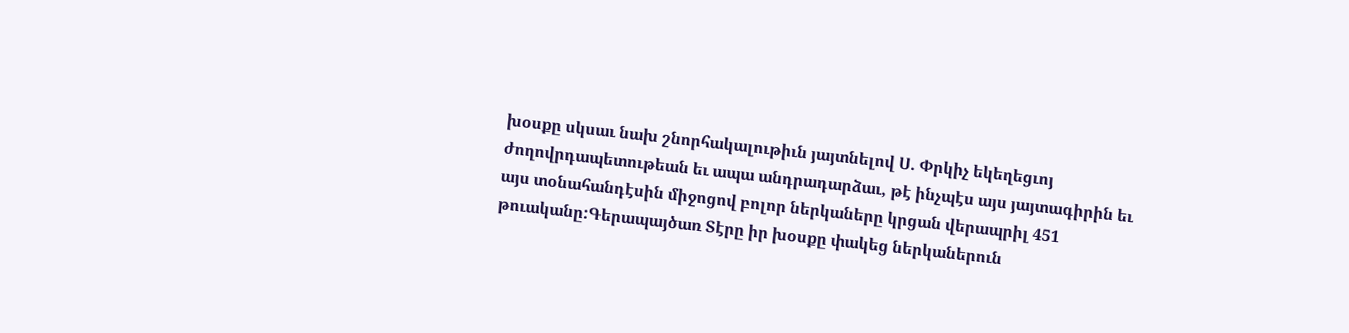խօսքը սկսաւ նախ շնորհակալութիւն յայտնելով Ս. Փրկիչ եկեղեցւոյ ժողովրդապետութեան եւ ապա անդրադարձաւ, թէ ինչպէս այս յայտագիրին եւ այս տօնահանդէսին միջոցով բոլոր ներկաները կրցան վերապրիլ 451 թուականը:Գերապայծառ Տէրը իր խօսքը փակեց ներկաներուն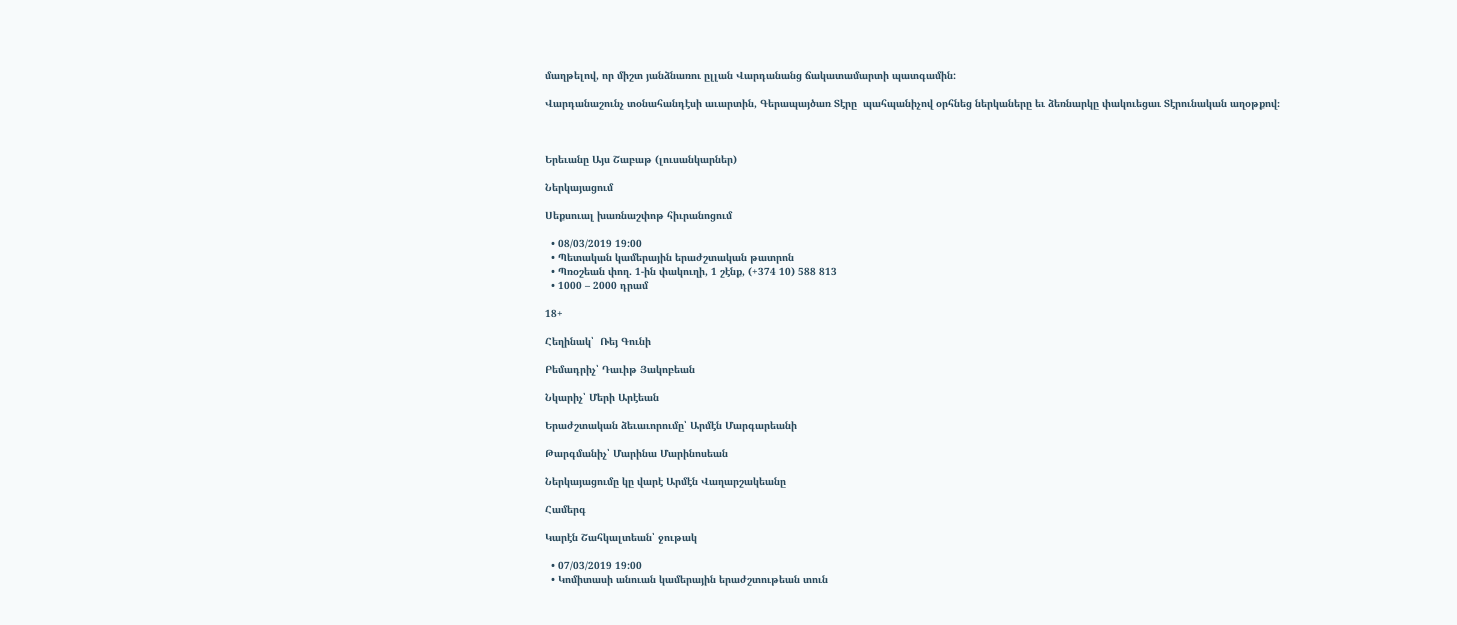մաղթելով, որ միշտ յանձնառու ըլլան Վարդանանց ճակատամարտի պատգամին:

Վարդանաշունչ տօնահանդէսի աւարտին, Գերապայծառ Տէրը  պահպանիչով օրհնեց ներկաները եւ ձեռնարկը փակուեցաւ Տէրունական աղօթքով։



Երեւանը Այս Շաբաթ (լուսանկարներ)

Ներկայացում

Սեքսուալ խառնաշփոթ հիւրանոցում

  • 08/03/2019 19:00
  • Պետական կամերային երաժշտական թատրոն
  • Պռօշեան փող. 1-ին փակուղի, 1 շէնք, (+374 10) 588 813
  • 1000 – 2000 դրամ

18+

Հեղինակ՝  Ռեյ Գունի

Բեմադրիչ՝ Դաւիթ Յակոբեան

Նկարիչ՝ Մերի Արէեան

Երաժշտական ձեւաւորումը՝ Արմէն Մարգարեանի

Թարգմանիչ՝ Մարինա Մարինոսեան

Ներկայացումը կը վարէ Արմէն Վաղարշակեանը

Համերգ

Կարէն Շահկալտեան՝ ջութակ

  • 07/03/2019 19:00
  • Կոմիտասի անուան կամերային երաժշտութեան տուն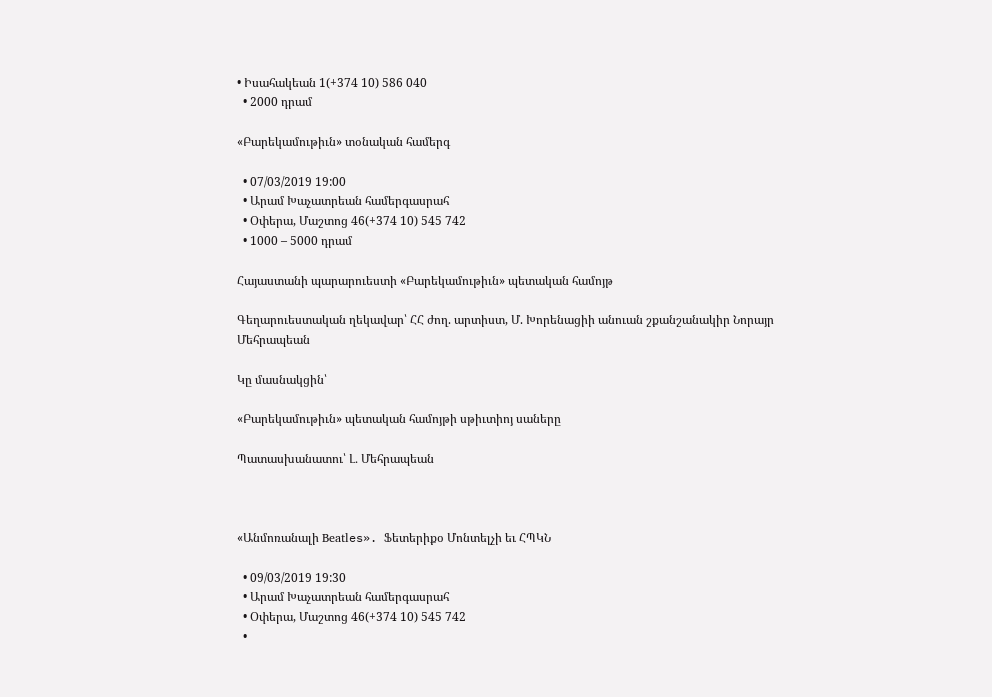• Իսահակեան 1(+374 10) 586 040
  • 2000 դրամ

«Բարեկամութիւն» տօնական համերգ

  • 07/03/2019 19:00
  • Արամ Խաչատրեան համերգասրահ
  • Օփերա, Մաշտոց 46(+374 10) 545 742
  • 1000 – 5000 դրամ

Հայաստանի պարարուեստի «Բարեկամութիւն» պետական համոյթ

Գեղարուեստական ղեկավար՝ ՀՀ ժող. արտիստ, Մ. Խորենացիի անուան շքանշանակիր Նորայր Մեհրապեան

Կը մասնակցին՝

«Բարեկամութիւն» պետական համոյթի սթիւտիոյ սաները

Պատասխանատու՝ Լ․ Մեհրապեան



«Անմոռանալի Beatlеs». Ֆետերիքօ Մոնտելչի եւ ՀՊԿՆ

  • 09/03/2019 19:30
  • Արամ Խաչատրեան համերգասրահ
  • Օփերա, Մաշտոց 46(+374 10) 545 742
  •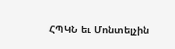ՀՊԿՆ եւ Մոնտելչին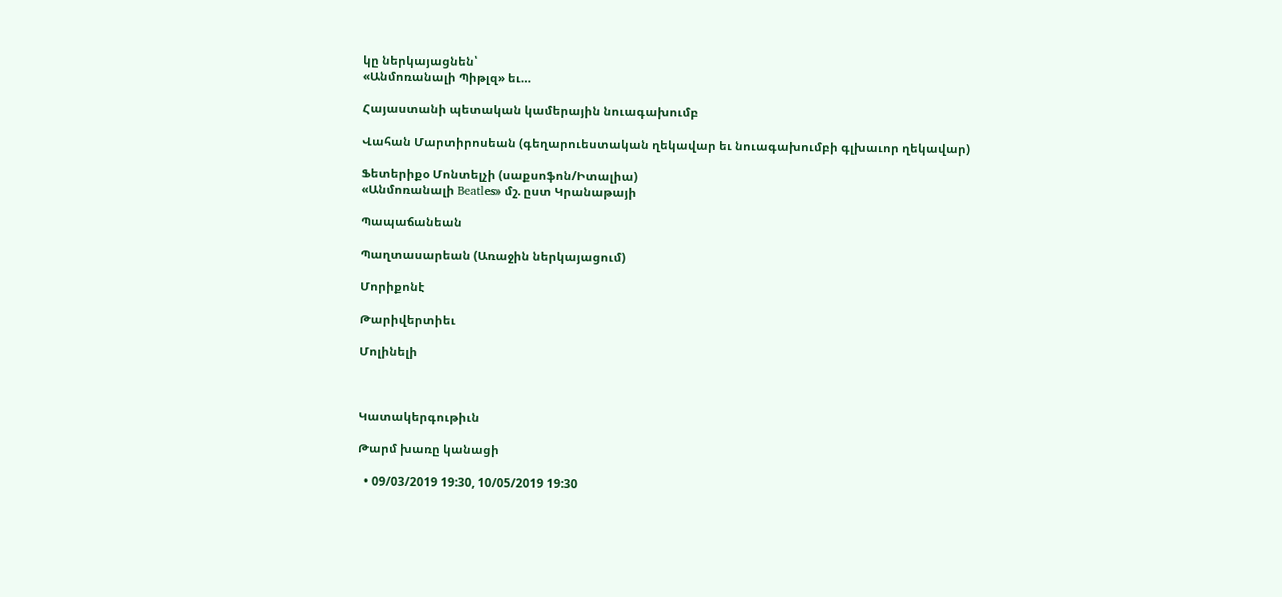կը ներկայացնեն՝
«Անմոռանալի Պիթլզ» եւ…

Հայաստանի պետական կամերային նուագախումբ

Վահան Մարտիրոսեան (գեղարուեստական ղեկավար եւ նուագախումբի գլխաւոր ղեկավար)

Ֆետերիքօ Մոնտելչի (սաքսոֆոն/Իտալիա)
«Անմոռանալի Beatlеs» մշ. ըստ Կրանաթայի

Պապաճանեան

Պաղտասարեան (Առաջին ներկայացում)

Մորիքոնէ

Թարիվերտիեւ

Մոլինելի



Կատակերգութիւն

Թարմ խառը կանացի

  • 09/03/2019 19:30, 10/05/2019 19:30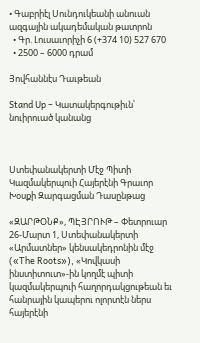• Գաբրիէլ Սունդուկեանի անուան ազգային ակադեմական թատրոն
  • Գր. Լուսաւորիչի 6 (+374 10) 527 670
  • 2500 – 6000 դրամ

Յովհաննէս Դաւթեան

Stand Up – Կատակերգութիւն՝  նուիրուած կանանց



Ստեփանակերտի Մէջ Պիտի Կազմակերպուի Հայերէնի Գրաւոր Խօսքի Զարգացման Դասընթաց

«ԶԱՐԹՕՆՔ», ՊԷՅՐՈՒԹ – Փետրուար 26-Մարտ 1, Ստեփանակերտի «Արմատներ» կենսակեդրոնին մէջ («The Roots»), «Կովկասի ինստիտուտ»-ին կողմէ պիտի կազմակերպուի հաղորդակցութեան եւ հանրային կապերու ոլորտէն ներս հայերէնի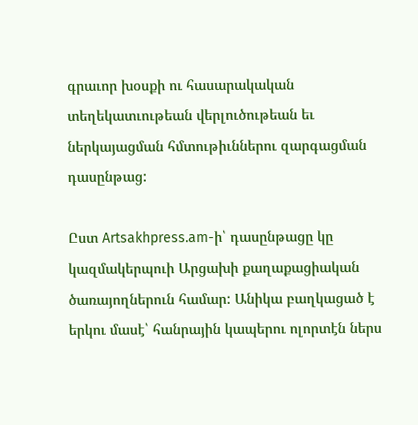գրաւոր խօսքի ու հասարակական տեղեկատւութեան վերլուծութեան եւ ներկայացման հմտութիւններու զարգացման դասընթաց:

Ըստ Artsakhpress.am-ի՝ դասընթացը կը կազմակերպուի Արցախի քաղաքացիական ծառայողներուն համար: Անիկա բաղկացած է երկու մասէ՝ հանրային կապերու ոլորտէն ներս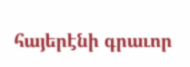հայերէնի գրաւոր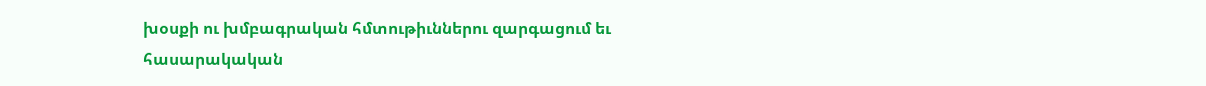խօսքի ու խմբագրական հմտութիւններու զարգացում եւ հասարակական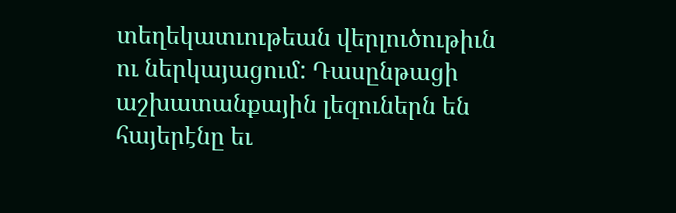տեղեկատւութեան վերլուծութիւն ու ներկայացում: Դասընթացի աշխատանքային լեզուներն են հայերէնը եւ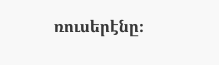ռուսերէնը։